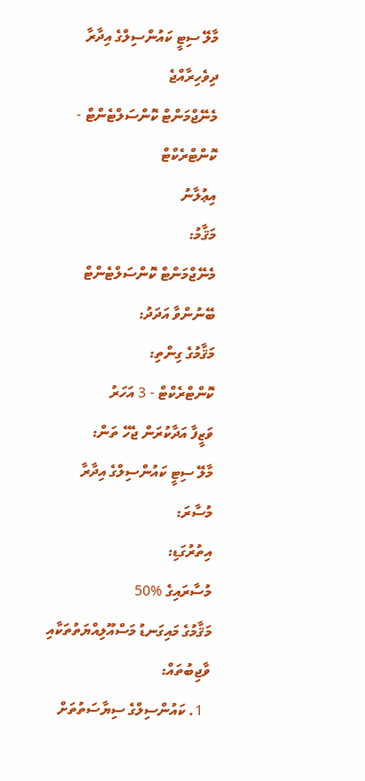މާލޭ ސިޓީ ކައުންސިލްގެ އިދާރާ
ދިވެހިރާއްޖެ
މެނޭޖްމަންޓް ކޮންސަލްޓެންޓް - ކޮންޓްރެކްޓް
އިޢުލާނު
މަޤާމު:
މެނޭޖްމަންޓް ކޮންސަލްޓެންޓް
ބޭނުންވާ އަދަދު:
މަޤާމުގެ ގިންތި:
ކޮންޓްރެކްޓް - 3 އަހަރު
ވަޒީފާ އަދާކުރަން ޖެހޭ ތަން:
މާލޭ ސިޓީ ކައުންސިލްގެ އިދާރާ
މުސާރަ:
އިތުރުގަޑި:
މުސާރައިގެ %50
މަޤާމުގެ މައިގަނޑު މަސްއޫލިއްޔަތުތަކާއި ވާޖިބުތައް:
  1. ކައުންސިލްގެ ސިޔާސަތުތަށް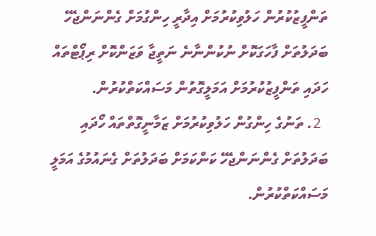ތަންފީޒުކުރުން ހަލުވިކުރުމަށް އިދާރީ ހިންގުމަށް ގެންނަންޖެހޭ ބަދަލުތަށް ފާހަގަކޮށް ނުކުންނާނެ ނަތީޖާ ވަޒަންކޮށް ރިޕޯޓްތައް ހަދައި ތަންފީޒުކުރުމަށް އަމަލީގޮތުން މަސައްކަތްކުރުން.
  2. ތަނުގެ ހިންގުން ހަލުވިކުރުމަށް ޒަމާނީގޮތްތައް ހޯދައި ބަދަލުތަށް ގެންނަންޖެހޭ ކަންކަމަށް ބަދަލުތަށް ގެނައުމުގެ އަމަލީ މަސައްކަތްކުރުން.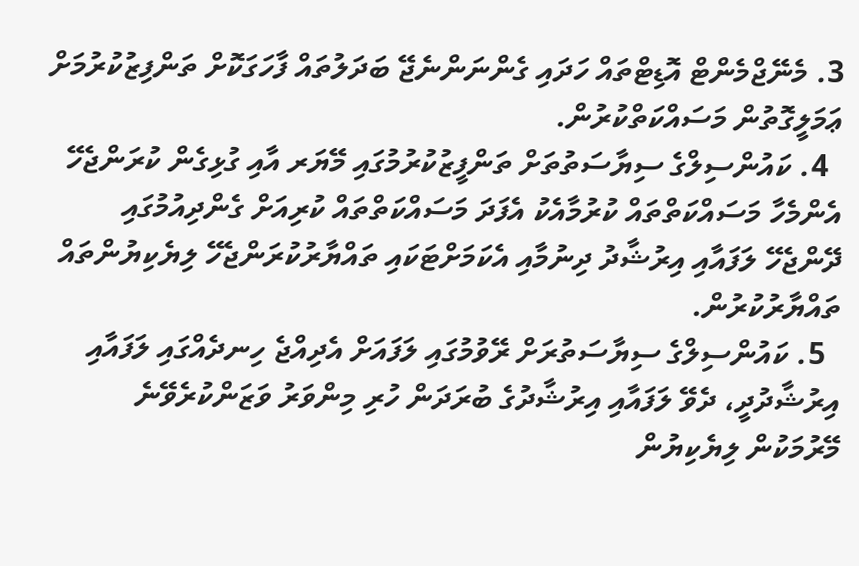3. މެނޭޖްމެންޓް އޮޑިޓްތައް ހަދައި ގެންނަންނެޖޭ ބަދަލުތައް ފާހަގަކޮށް ތަންފިޒުކުރުމަށް ޢަމަލީގޮތުން މަސައްކަތްކުރުން.
  4. ކައުންސިލްގެ ސިޔާސަތުތަށް ތަންފީޒުކުރުމުގައި މޭޔަރ އާއި ގުޅިގެން ކުރަންޖެހޭ އެންމެހާ މަސައްކަތްތައް ކުރުމާއެކު އެފަދަ މަސައްކަތްތައް ކުރިއަށް ގެންދިއުމުގައި ދޭންޖެހޭ ލަފައާއި އިރުޝާދު ދިނުމާއި އެކަމަށްޓަކައި ތައްޔާރުކުރަންޖެހޭ ލިޔެކިޔުންތައް ތައްޔާރުކުރުން.
  5. ކައުންސިލްގެ ސިޔާސަތުރަށް ރޭވުމުގައި ލަފައަށް އެދިއްޖެ ހިނދެއްގައި ލަފައާއި އިރުޝާދުދީ، ދެވޭ ލަފައާއި އިރުޝާދުގެ ބުރަދަން ހުރި މިންވަރު ވަޒަންކުރެވޭނެ މޭރުމަކުން ލިޔެކިޔުން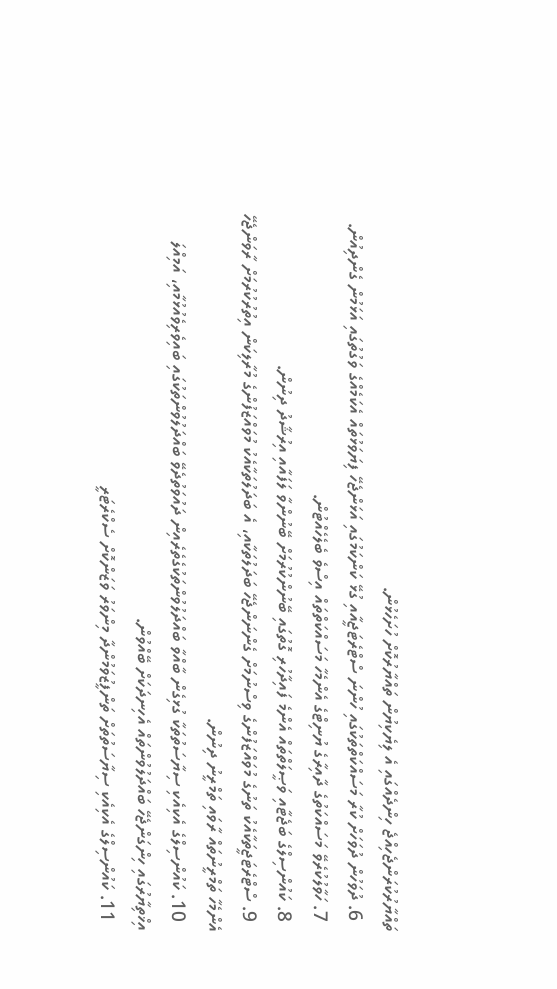ތައްޔާރުކުރަންޖެހިއްޖެ ހިންދެއްގައި އެ ލިޔެކިޔުން ތައްޔާރުކޮށް ހުށަހެޅުން.
  6. ދުވަހުން ދުވަހަށް ކުރާ މަސައްކަތްތަކުގައި ހުންނަ ސްޓްރެޓަޖީއާއި ގުޅޭ ކަންކަމުގައި އަޅަންޖެހޭ ފިޔަވަޅުތައް އެކަމެއްގެ ވަގުތުގައި އަޅަމުން ގެންދިއުން.
  7. ހަވާލުކުރެވޭ މަސައްކަތުގެ ދާއިރާގެ ޔުނިޓްގެ އެންމެހާ މަސައްކަތްތައް އިސްވެ ބެލެހެއްޓުން.
  8. ކައުންސިލްގެ ބަޖެޓާއި ވަޞީލަތްތައް އެންމެ ފައިދާހުރި ގޮތުގައި ބޭނުންކުރުމަށް ބޭނުންވާ ލަފައާއި އިރުޝާދު ދިނުން.
  9. ސްޓްރެޓަޖީތަކާއެކު ތަނުގެ މުވައްޒަފުންގެ ވިސްނުމަށް ގެންނަންޖެހޭ ބަދަލުތަކާއި، އެ ބަދަލުތަކާއެކު މުވައްޒަފުންގެ މުރާލިކަން އިތުރުކުރުމަށް ރާވަންޖެހޭ އެންމެހާ ތަމްރީނުތައް ރާވައި ތަމްރީނު ދިނުން.
  10. ކައުންސިލްގެ އެކިއެކި ސިޔާސަތުތަކާ ގުޅިގެން ބާއްވާ ބައްދަލުވުންތަކުގެތެރެއިން ދައުވަތުދެވޭ ބައްދަލުވުންތަކުގައި ބައިވެރިވެއުޅުމާއި، އަމިއްލަ އިޚްތިޔާރުގައި ހިންގަންޖެހޭ ބައްދަލުވުންތައް އެހިނދަކަށް ބޭއްވުން.
  11. ކައުންސިލްގެ އެކިއެކި ސިޔާސަތުތަށް ތަންފީޒުވަމުންދާ މިންވަރު ވަޒަންކޮށް ސެކްރެޓަރީ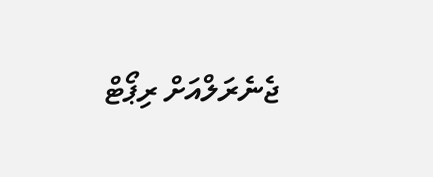ޖެނެރަލްއަށް ރިޕޯޓް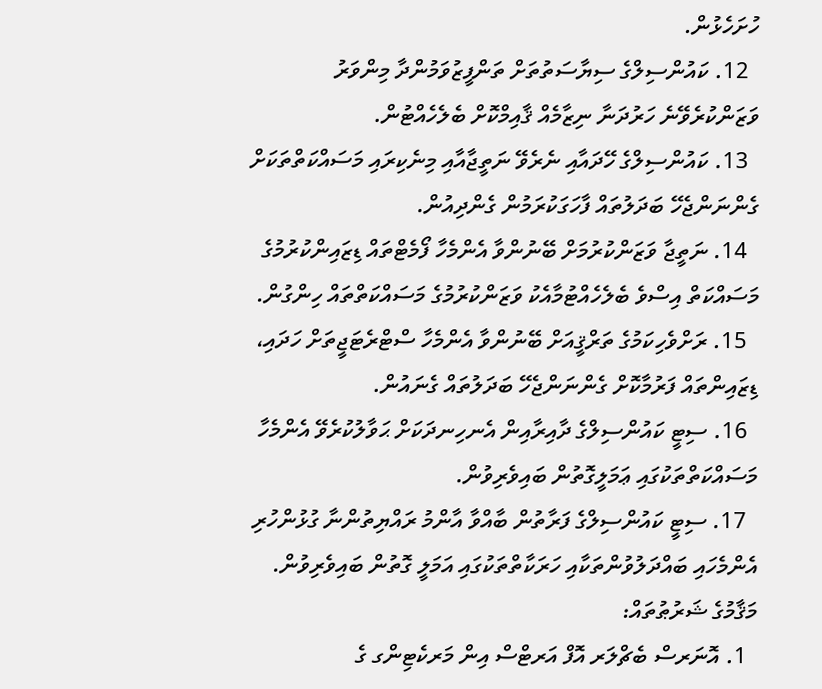ހުށަހެޅުން.
  12. ކައުންސިލްގެ ސިޔާސަތުތަށް ތަންފީޒުވަމުންދާ މިންވަރު ވަޒަންކުރެވޭނެ ހަރުދަނާ ނިޒާމެއް ޤާއިމްކޮށް ބެލެހެއްޓުން.
  13. ކައުންސިލްގެ ހޭދައާއި ނެރެވޭ ނަތީޖާއާއި މިނެކިރައި މަސައްކަތްތަކަށް ގެންނަންޖެހޭ ބަދަލުތައް ފާހަގަކުރަމުން ގެންދިއުން.
  14. ނަތީޖާ ވަޒަންކުރުމަށް ބޭނުންވާ އެންމެހާ ފޯމެޓްތައް ޑިޒައިންކުރުމުގެ މަސައްކަތް އިސްވެ ބެލެހެއްޓުމާއެކު ވަޒަންކުރުމުގެ މަސައްކަތްތައް ހިންގުން.
  15. ރަށްވެހިކަމުގެ ތަރްޤީއަށް ބޭނުންވާ އެންމެހާ ސްޓްރެޓަޖީތަށް ހަދައި، ޑިޒައިންތައް ފަރުމާކޮށް ގެންނަންޖެހޭ ބަދަލުތައް ގެނައުން.
  16. ސިޓީ ކައުންސިލްގެ ދާއިރާއިން އެނހިނދަކަށް ޙަވާލުކުރެވޭ އެންމެހާ މަސައްކަތްތަކުގައި ޢަމަލީގޮތުން ބައިވެރިވުން.
  17. ސިޓީ ކައުންސިލްގެ ފަރާތުން ބާއްވާ އާންމު ރައްޔިތުންނާ ގުޅުންހުރި އެންމެހައި ބައްދަލުވުންތަކާއި ހަރަކާތްތަކުގައި އަމަލީ ގޮތުން ބައިވެރިވުން.
މަޤާމުގެ ޝަރުޠުތައް:
  1. އޮނަރސް ބެޗްލަރ އޮފް އަރޓްސް އިން މަރކެޓިންގ ގެ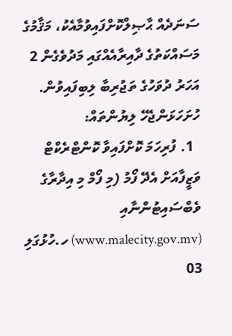ސަނަދެއް ޙާޞިލްކޮށްފައިވުމާއެކު، މަޤާމުގެ މަސައްކަތުގެ ދާއިރާއެއްގައި މަދުވެގެން 2 އަހަރު ދުވަހުގެ ތަޖުރިބާ ލިބިފައިވުން.
ހުށަހަޅަންޖެހޭ ލިޔުންތައް:
  1. ފުރިހަމަ ކޮށްފައިވާ ކޮންޓްރެކްޓް ވަޒީފާއަށް އެދޭ ފޯމު (މި ފޯމް މި އިދާރާގެ ވެބްސައިޓުންނާއި (www.malecity.gov.mv) ހ.ހުޅުގަލި 03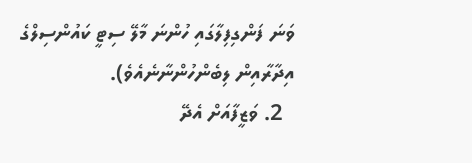ވަނަ ފަންގިފިލާގައި ހުންނަ މާލޭ ސިޓީ ކައުންސިލްގެ އިދާރާއިން ލިބެންހުންނާނެއެވެ).
  2. ވަޒީފާއަށް އެދޭ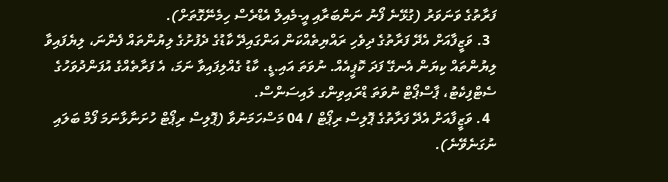ފަރާތުގެ ވަނަވަރު (ގުޅޭނެ ފޯނު ނަންބަރާއި އީ-މެއިލް އެޑްރެސް ހިމެނޭގޮތަށް).
  3. ވަޒީފާއަށް އެދޭ ފަރާތުގެ ދިވެހި ރައްޔިތެއްކަން އަންގައިދޭ ކާޑުގެ ދެފުށުގެ ލިޔުންތައް ފެންނަ، ލިޔެފައިވާ ލިޔުންތައް ކިޔަން އެނގޭ ފަދަ ކޮޕީއެއް. ނުވަތަ އައި.ޑީ. ކާޑު ގެއްލިފައިވާ ނަމަ، އެ ފަރާތެއްގެ އުފަންދުވަހުގެ ސެޓްފިކެޓު، ޕާސްޕޯޓް ނުވަތަ ޑްރައިވިންގ ލައިސަންސް.
  4. ވަޒީފާއަށް އެދޭ ފަރާތުގެ ޕޮލިސް ރިޕޯޓް / 04 މަސްހަމަނުވާ (ޕޮލިސް ރިޕޯޓް ހުށަނާޅާނަމަ ފޯމް ބަލައި ނުގަނެވޭނެ).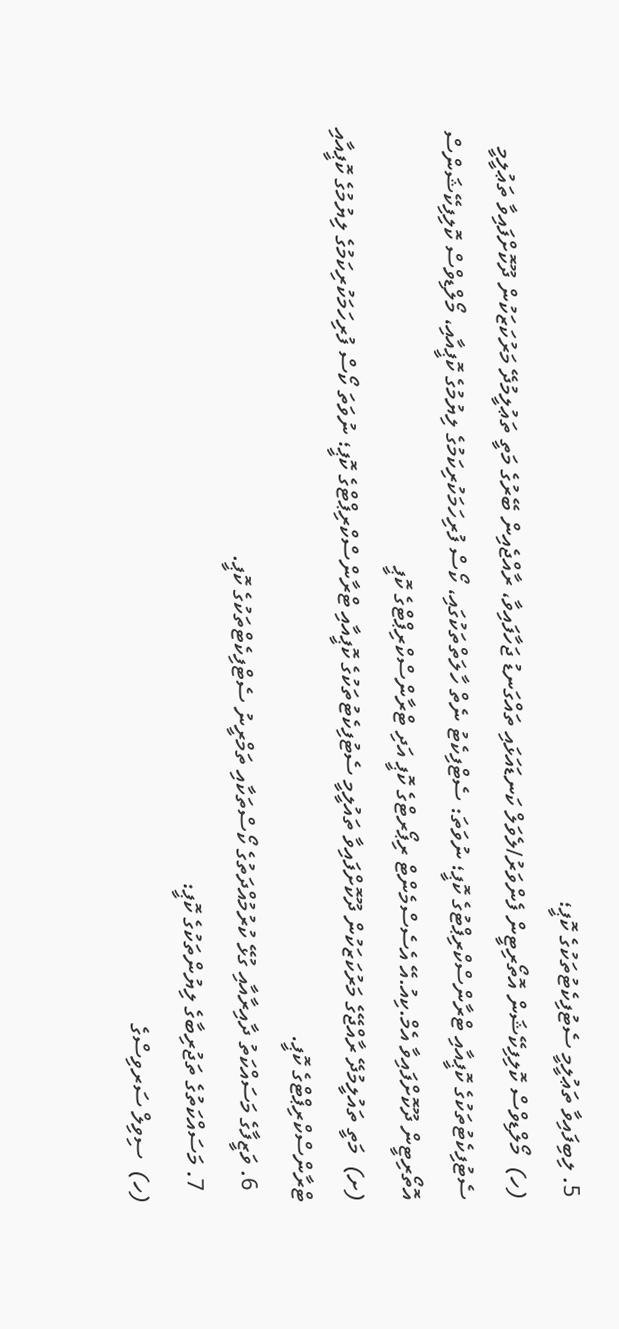5. ލިބިފައިވާ ތަޢުލީމީ ސެޓުފިކެޓުތަކުގެ ކޮޕީ؛
(ހ)  މޯލްޑިވްސް ކޮލިފިކޭޝަން އޮތޯރިޓީން ފެންވަރު/ލެވަލް ކަނޑައަޅައި ތައްގަނޑު ޖަހާފައިވާ، ރާއްޖެއިން ބޭރުގެ މަތީ ތަޢުލީމުދޭ މަރުކަޒަކުން ދޫކޮށްފައިވާ ތަޢުލީމީ ސެޓުފިކެޓުތަކުގެ ކޮޕީއާއި ޓްރާންސްކްރިޕްޓުގެ ކޮޕީ؛ ނުވަތަ: ސެޓްފިކެޓު ނެތް ހާލަތްތަކުގައި، ކޯސް ފުރިހަމަކުރިކަމުގެ ލިޔުމުގެ ކޮޕީއާއި، މޯލްޑިވްސް ކޮލިފިކޭޝަންސް އޮތޯރިޓީން ދޫކޮށްފައިވާ އެމް.ކިއު.އޭ އެސެސްމެންޓް ރިޕޯރޓްގެ ކޮޕީ އަދި ޓްރާންސްކްރިޕްޓްގެ ކޮޕީ
(ށ)  މަތީ ތައުލީމުދޭ ރާއްޖޭގެ މަރުކަޒަކުން ދޫކޮށްފައިވާ ތައުލީމީ ސެޓުފިކެޓުތަކުގެ ކޮޕީއާއި ޓްރާންސްކްރިޕްޓްގެ ކޮޕީ؛ ނުވަތަ ކޯސް ފުރިހަމަކުރިކަމުގެ ލިޔުމުގެ ކޮޕީއާއި ޓްރާންސްކްރިޕްޓްގެ ކޮޕީ.
  6. ވަޒީފާގެ މަސައްކަތު ދާއިރާއާއި ގުޅޭ ކުރުމުއްދަތުގެ ކޯސްތަކާއި ތަމްރީނު ސެޓްފިކެޓްތަކުގެ ކޮޕީ.
  7. މަސައްކަތުގެ ތަޖުރިބާގެ ލިޔުންތަކުގެ ކޮޕީ:
(ހ)  ސިވިލް ސަރވިސްގެ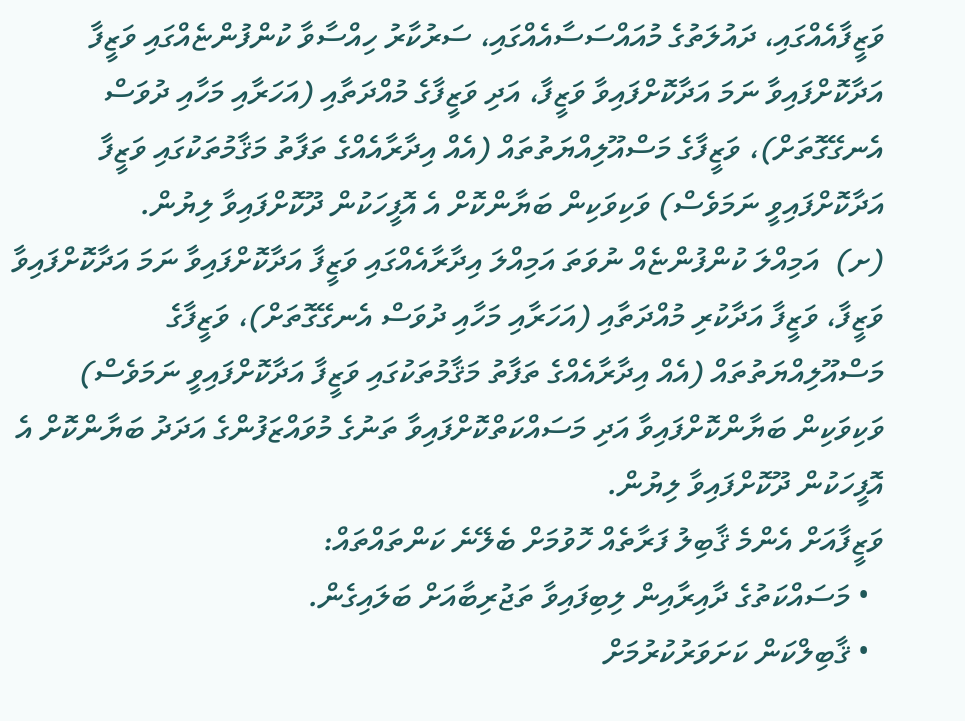ވަޒީފާއެއްގައި، ދައުލަތުގެ މުއައްސަސާއެއްގައި، ސަރުކާރު ހިއްސާވާ ކުންފުންޏެއްގައި ވަޒީފާ އަދާކޮށްފައިވާ ނަމަ އަދާކޮށްފައިވާ ވަޒީފާ، އަދި ވަޒީފާގެ މުއްދަތާއި (އަހަރާއި މަހާއި ދުވަސް އެނގޭގޮތަށް)، ވަޒީފާގެ މަސްއޫލިއްޔަތުތައް (އެއް އިދާރާއެއްގެ ތަފާތު މަޤާމުތަކުގައި ވަޒީފާ އަދާކޮށްފައިވީ ނަމަވެސް) ވަކިވަކިން ބަޔާންކޮށް އެ އޮފީހަކުން ދޫކޮށްފައިވާ ލިޔުން.
(ށ)  އަމިއްލަ ކުންފުންޏެއް ނުވަތަ އަމިއްލަ އިދާރާއެއްގައި ވަޒީފާ އަދާކޮށްފައިވާ ނަމަ އަދާކޮށްފައިވާ ވަޒީފާ، ވަޒީފާ އަދާކުރި މުއްދަތާއި (އަހަރާއި މަހާއި ދުވަސް އެނގޭގޮތަށް)، ވަޒީފާގެ މަސްއޫލިއްޔަތުތައް (އެއް އިދާރާއެއްގެ ތަފާތު މަޤާމުތަކުގައި ވަޒީފާ އަދާކޮށްފައިވީ ނަމަވެސް) ވަކިވަކިން ބަޔާންކޮށްފައިވާ އަދި މަސައްކަތްކޮށްފައިވާ ތަނުގެ މުވައްޒަފުންގެ އަދަދު ބަޔާންކޮށް އެ އޮފީހަކުން ދޫކޮށްފައިވާ ލިޔުން.
ވަޒީފާއަށް އެންމެ ޤާބިލު ފަރާތެއް ހޮވުމަށް ބެލޭނެ ކަންތައްތައް:
  • މަސައްކަތުގެ ދާއިރާއިން ލިބިފައިވާ ތަޖުރިބާއަށް ބަލައިގެން.
  • ޤާބިލްކަން ކަށަވަރުކުރުމަށް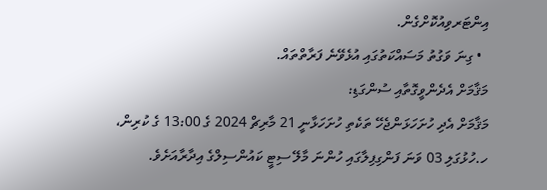އިންޓަރވިއުކޮށްގެން.
  • ގިނަ ވަގުތު މަސައްކަތުގައި އުޅެވޭނެ ފަރާތްތައް.
މަޤާމަށް އެދެންވީގޮތާއި ސުންގަޑި:
މަޤާމަށް އެދި ހުށަހަޅަންޖެހޭ ތަކެތި ހުށަހަޅާނީ 21 މާރިޗް 2024 ގެ 13:00 ގެ ކުރިން، ހ.ހުޅުގަލި 03 ވަނަ ފަންގިފިލާގައި ހުންނަ މާލޭ ސިޓީ ކައުންސިލްގެ އިދާރާއަށެވެ.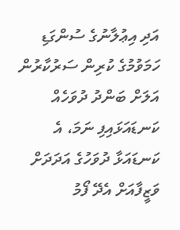އަދި އިޢުލާނުގެ ސުންގަޑި ހަމަވުމުގެ ކުރިން ސަރުކާރުން އަލަށް ބަންދު ދުވަހެއް ކަނޑައަޅައިފި ނަމަ، އެ ކަނޑައަޅާ ދުވަހުގެ އަދަދަށް ވަޒީފާއަށް އެދޭ ފޯމު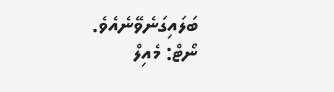ބަލައިގަނެވޭނެއެވެ.
ނޯޓް: މެއިލް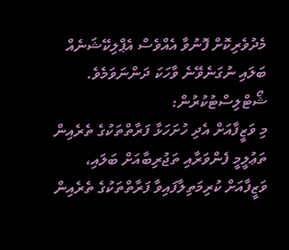މެދުވެރިކޮށް ފޮނުވާ އެއްވެސް އެޕްލިކޭޝަނެއް ބަލައި ނުގަނެވޭނެ ވާހަކަ ދަންނަވަމެވެ.
ޝޯޓްލިސްޓުކުރުން:
މި ވަޒީފާއަށް އެދި ހުށަހަޅާ ފަރާތްތަކުގެ ތެރެއިން ތަޢުލީމީ ފެންވަރާއި ތަޖުރިބާއަށް ބަލައި، ވަޒީފާއަށް ކުރިމަތިލާފައިވާ ފަރާތްތަކުގެ ތެރެއިން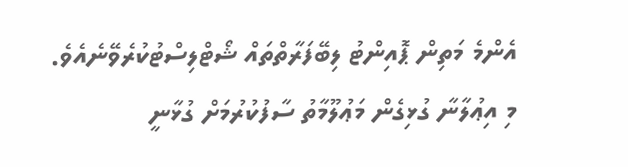އެންމެ މަތިން ޕޮއިންޓު ލިބޭފަރާތްތައް ޝޯޓްލިސްޓުކުރެވޭނެއެވެ.
މި އިޢުލާނާ ގުޅިގެން މަޢުލޫމާތު ސާފުކުރުމަށް ގުޅާނީ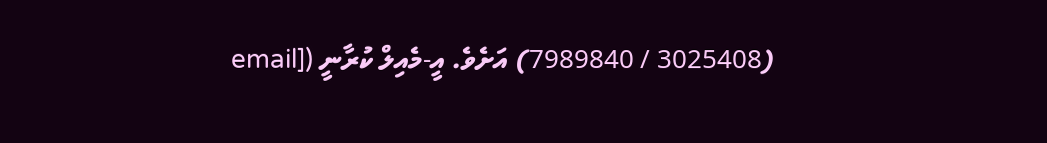(3025408 / 7989840) އަށެވެ. އީ-މެއިލް ކުރާނީ ([email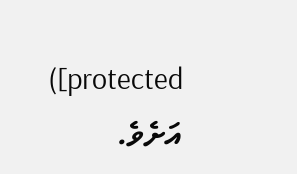protected]) އަށެވެ.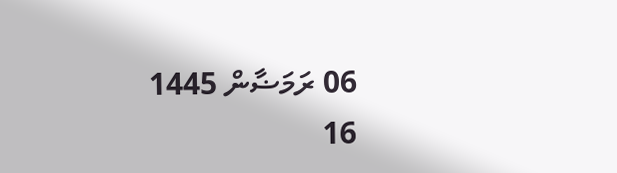06 ރަމަޟާން 1445
16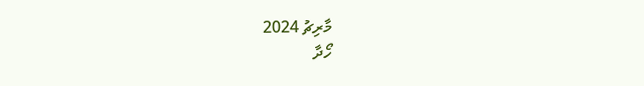މާރިޗު 2024
ހޯދާ